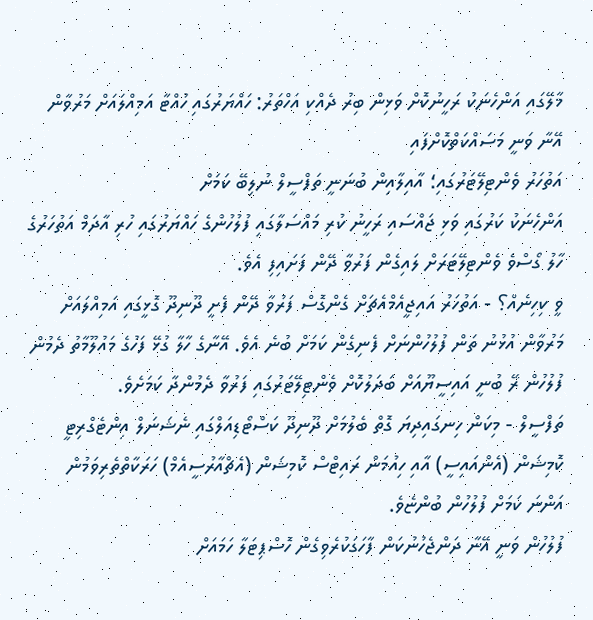މާލޭގައި އަންހެނަކު ރަހީނުކޮށް ވަޅިން ބިރު ދެއްކި އަހްތަރު: ހައްޔަރުގައި ހުއްޓާ އަމިއްލައަށް މަރުވާން އޭނާ ވަނީ މަސައްކަތްކޮށްފައި
އަތުހަރު ވެންޓިލޭޓަރުގައި؛ އާއިލާއިން ބުނަނީ ތަފްސީލް ނުލިބޭ ކަމަށް
އަންހެނަކު ކަރުގައި ވަޅި ޖައްސައި ރަހީނު ކުރި މައްސަލާގައި ފުލުހުންގެ ހައްޔަރުގައި ހުރި އާދަމް އަތުހަރުގެ ހާލު ގޯސްވެ ވެންޓިލޭޓަރަށް ލައިގެން ފަރުވާ ދޭން ފަށައިފި އެވެ.
ވީ ކިހިނެއް؟ - އަތުހަރު އައިޖީއެމްއެޗަށް ގެންގޮސް ފަރުވާ ދޭން ފެށީ ދޫނިދޫ ގޮޅީގައި އަމިއްލައަށް މަރުވާން އުޅުނު ތަން ފުލުހުންނަށް ފެނިގެން ކަމަށް ބުނެ އެވެ. އޭނާގެ ހާލާ ގުޅޭ ފަހުގެ މައުލޫމާތު ދެމުން ފުލުހުން ރޭ ބުނީ އައިސީޔޫއަށް ބަދަލުކޮށް ވެންޓިލޭޓަރުގައި ފަރުވާ ދެމުންދާ ކަމަށެވެ.
ތަފްސީލް - މިކަން ހިނގައިދިޔަ ގޮތް ބެލުމަށް ދޫނިދޫ ކަސްޓޯޑިއަލްގައި ނެޝަނަލް އިންޓެގްރިޓީ ކޮމިޝަން (އެންއައިސީ) އާއި ހިއުމަން ރައިޓްސް ކޮމިޝަން (އެޗްއާރުސީއެމް) ހަރަކާތްތެރިވަމުން އަންނަ ކަމަށް ފުލުހުން ބުންޏެވެ.
ފުލުހުން ވަނީ އޭނާ ދަންޖެހުނުކަން ފާހަގަކުރެވިގެން ހޮސްޕިޓަލާ ހަމައަށް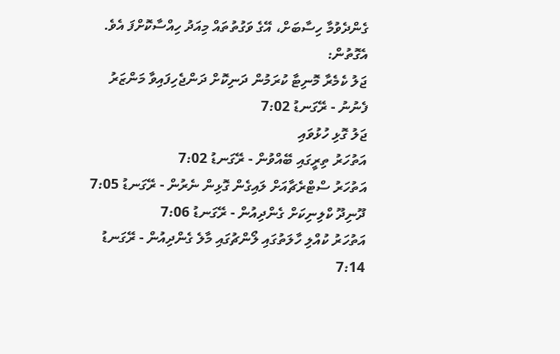ގެންދެވުމާ ހިސާބަށް، އޭގެ ވަގުތުތައް މިއަދު ހިއްސާކޮށްފަ އެވެ. އެގޮތުން:
ޖަލު ކެމެރާ މޮނިޓާ ކުރަމުން ދަނިކޮށް ދަންޖެހިފައިވާ މަންޒަރު ފެނުނު - ރޭގަނޑު 7:02
ޖަލު ގޮޅި ހުޅުވައި
އަތުހަރު ތިރީގައި ބޭއްވުން - ރޭގަނޑު 7:02
އަތުހަރު ސްޓްރެޗާއަށް ލައިގެން ގޮޅިން ނެރުން - ރޭގަނޑު 7:05
ދޫނިދޫ ކްލިނިކަށް ގެންދިއުން - ރޭގަނޑު 7:06
އަތުހަރު ކުއްލި ހާލަތުގައި ލޯންޗުގައި މާލެ ގެންދިއުން - ރޭގަނޑު 7:14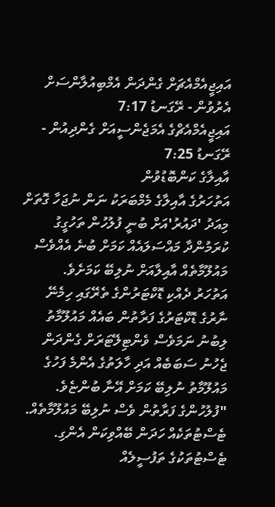އައިޖީއެމްއެޗަށް ގެންދަން އެމްބިއުލާންސަށް އެރުވުން - ރޭގަނޑު 7:17
އައިޖީއެމްއެޗްގެ އެމަޖެންސީއަށް ގެންދިއުން - ރޭގަނޑު 7:25
އާއިލާގެ ކަންބޮޑުވުން
އަތުހަރުގެ އާއިލާގެ މެމްބަރަކު ނަން ނުޖަހާ ގޮތަށް މިއަދު 'ދައުރު'އަށް ބުނީ ފުލުހުން ތަހުގީގު ކުރަމުންދާ މައްސަލައެއް ކަމަށް ބުނެ އެއްވެސް މައުލޫމާތެއް އާއިލާއަށް ނުލިބޭ ކަމަށެވެ.
އަތުހަރު ދެއްކި ޑޮކްޓަރުންގެ ތެރޭގައި ހިމެނޭ ނާރުގެ ޑޮކްޓަރުގެ ފަރާތުން ބައެއް މައުލޫމާތު ލިބުނު ނަމަވެސް ވެންޓިލޭޓަރަށް ގެންދަން ޖެހުނު ސަބަބެއް އަދި ހާލަތުގެ އެންމެ ފަހުގެ މައުލޫމާތު ނުލިބޭ ކަމަށް އޭނާ ބުންޏެވެ.
"ފުލުހުންގެ ފަރާތުން ވެސް ނުލިބޭ މައުލޫމާތެއް. ޓެސްޓުތަކެއް ހަދަން ބޭއްވިކަން އެންގި. ޓެސްޓުތަކުގެ ތަފުސީލެއް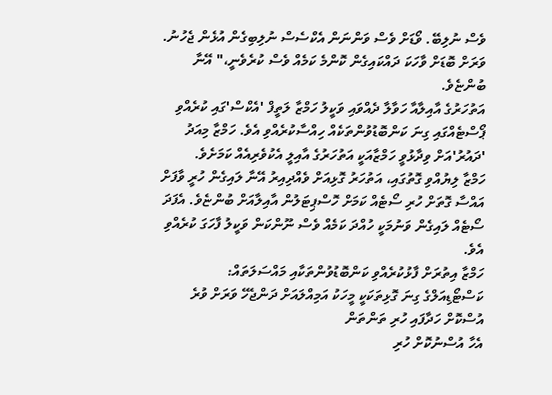ވެސް ނުލިބޭ. ވޯޑަށް ވެސް ވަންނަން އެކްސެސް ނުލިބިގެން އުޅެން ޖެހުނު. ވަރަށް ބޮޑަށް ވާހަކަ ދައްކައިގެން ކޮންމެ ކަމެއް ވެސް ކުރެވެނީ،" އޭނާ ބުންޏެވެ.
އަތުހަރުގެ އާއިލާއާ ހަވާލާ ދެއްވައި ވަކީލު ހަމްޒާ ލަތީފް 'އެކްސް'ގައި ކުރެއްވި ޕޯސްޓެއްގައި ގިނަ ކަންބޮޑުވުންތަކެއް ހިއްސާކުރެއްވި އެވެ. ހަމްޒާ މިއަދު 'ދައުރު'އަށް ވިދާޅުވީ ހަމްޒާއަކީ އަތުހަރުގެ އާއިލީ އެކުވެރިއެއް ކަމަށެވެ.
ހަމްޒާ ލިޔުއްވި ގޮތުގައި، އަތުހަރު ގޮޅިއަށް ވެއްދިއިރު އޭނާ ލައިގެން ހުރީ ވާފަށް އައްސާ ގޮތަށް ހުރި ސޯޓެއް ކަމަށް ހޮސްޕިޓަލުން އާއިލާއަށް ބުންޏެވެ. އެފަދަ ސޯޓެއް ލައިގެން ވަނުމަކީ ހުއްދަ ކަމެއް ވެސް ނޫންކަން ވަކީލު ފާހަގަ ކުރެއްވި އެވެ.
ހަމްޒާ އިތުރަށް ފާޅުކުރެއްވި ކަންބޮޑުވުންތަކާއި މައްސަލަތައް:
ކަސްޓޯޑިއަލްގެ ގިނަ ގޮޅިތަކަކީ މީހަކު އަމިއްލައަށް ދަންޖެހޭ ވަރަށް ވުރެ އުސްކޮށް ހަދާފައި ހުރި ތަންތަން
އެހާ އުސްނުކޮށް ހުރި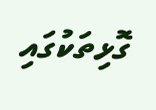ގޮޅިތަކުގައި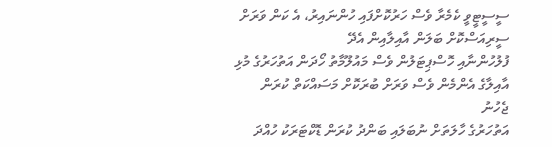ސީސީޓީވީ ކެމެރާ ވެސް ހަރުކޮށްފައި ހުންނައިރު، އެ ކަން ވަރަށް ސީރިއަސްކޮށް ބަލަން އާއިލާއިން އެދޭ
ފުލުހުންނާއި ހޮސްޕިޓަލުން ވެސް މައުލޫމާތު ހޯދަން އަތުހަރުގެ މުޅި އާއިލާގެ އެންމެން ވެސް ވަރަށް ބުރަކޮށް މަސައްކަތް ކުރަން ޖެހުނު
އަތުހަރުގެ ހާލަތަށް ނުބަލައި ބަންދު ކުރަން ޑޮކްޓަރަކު ހުއްދަ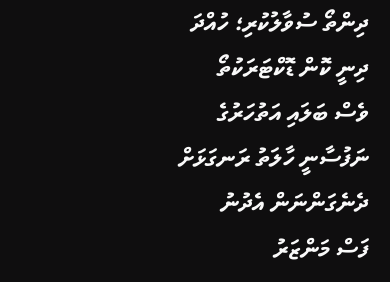ދިންތޯ ސުވާލުކުރި؛ ހުއްދަ ދިނީ ކޮން ޑޮކްޓަރަކުތޯ ވެސް ބަލައި އަތުހަރުގެ ނަފުސާނީ ހާލަތު ރަނގަޅަށް ދެނެގަންނަން އެދުނު
ފަސް މަންޒަރު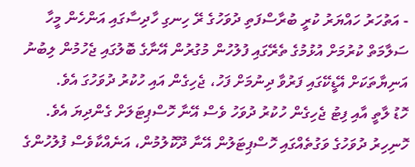- އަތުހަރު ހައްޔަރު ކުރީ ބުރާސްފަތި ދުވަހުގެ ރޭ ހިނގި ހާދިސާގައި އަންހެން މީހާ ސަލާމަތް ކުރުމަށް އުޅުމުގެ ތެރޭގައި ފުލުހުން މުގުރުން އޭނާގެ ބޮލުގައި ޖެހުމުން ލިބުނު އަނިޔާތަކަށް އޭޑީކޭގައި ފަރުވާ ދިނުމަށް ފަހު، ޖެހިގެން އައި ހުކުރު ދުވަހުގަ އެވެ.
ހޮޑު ލާތީ އާއި ފިޓު ޖެހިގެން ހުކުރު ދުވަހު ވެސް އޭނާ ހޮސްޕިޓަލަށް ގެންދިޔަ އެވެ. ހޮނިހިރު ދުވަހުގެ ވަގުތެއްގައި ހޮސްޕިޓަލުން އޭނާ ދޫކޮލުމުން، އަނެއްކާވެސް ފުލުހުންގެ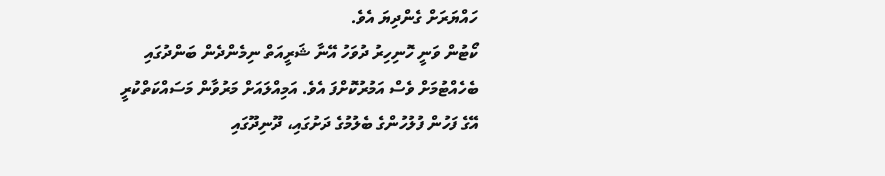ހައްޔަރަށް ގެންދިޔަ އެވެ.
ކޯޓުން ވަނީ ހޮނިހިރު ދުވަހު އޭނާ ޝަރީއަތް ނިމެންދެން ބަންދުގައި ބެހެއްޓުމަށް ވެސް އަމުރުކޮށްފަ އެވެ. އަމިއްލައަށް މަރުވާން މަސައްކަތްކުރީ އޭގެ ފަހުން ފުލުހުންގެ ބެލުމުގެ ދަށުގައި، ދޫނިދޫގައި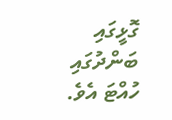ގޮޅީގައި ބަންދުގައި ހުއްޓަ އެވެ.